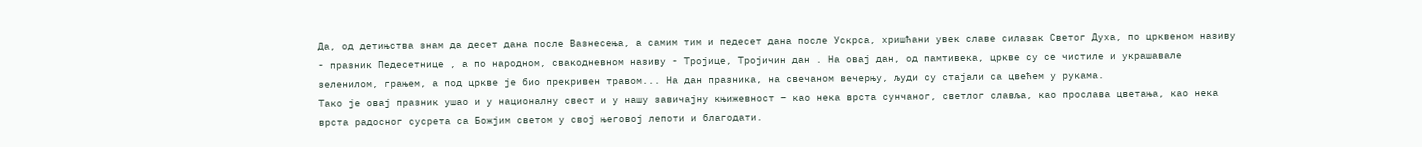Да, од детињства знам да десет дана после Вазнесења, а самим тим и педесет дана после Ускрса, хришћани увек славе силазак Светог Духа, по црквеном називу - празник Педесетнице , а по народном, свакодневном називу - Тројице, Тројичин дан . На овај дан, од памтивека, цркве су се чистиле и украшавале зеленилом, грањем, а под цркве је био прекривен травом... На дан празника, на свечаном вечерњу, људи су стајали са цвећем у рукама.
Тако је овај празник ушао и у националну свест и у нашу завичајну књижевност – као нека врста сунчаног, светлог славља, као прослава цветања, као нека врста радосног сусрета са Божјим светом у свој његовој лепоти и благодати.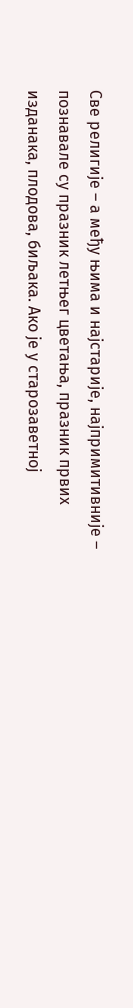Све религије – а међу њима и најстарије, најпримитивније – познавале су празник летњег цветања, празник првих изданака, плодова, биљака. Ако је у старозаветној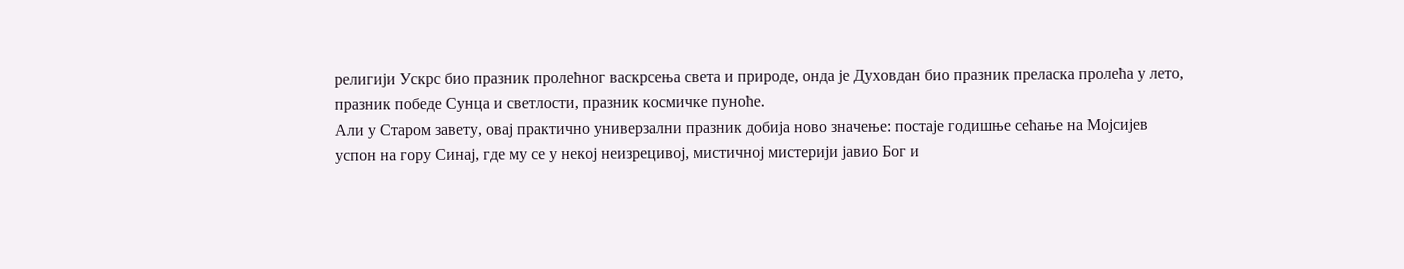религији Ускрс био празник пролећног васкрсења света и природе, онда је Духовдан био празник преласка пролећа у лето, празник победе Сунца и светлости, празник космичке пуноће.
Али у Старом завету, овај практично универзални празник добија ново значење: постаје годишње сећање на Мојсијев успон на гору Синај, где му се у некој неизрецивој, мистичној мистерији јавио Бог и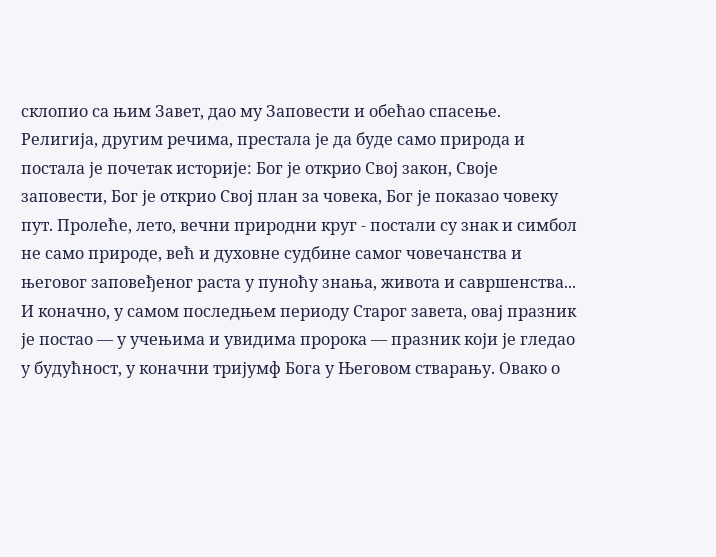склопио са њим Завет, дао му Заповести и обећао спасење. Религија, другим речима, престала је да буде само природа и постала је почетак историје: Бог је открио Свој закон, Своје заповести, Бог је открио Свој план за човека, Бог је показао човеку пут. Пролеће, лето, вечни природни круг - постали су знак и симбол не само природе, већ и духовне судбине самог човечанства и његовог заповеђеног раста у пуноћу знања, живота и савршенства...
И коначно, у самом последњем периоду Старог завета, овај празник је постао — у учењима и увидима пророка — празник који је гледао у будућност, у коначни тријумф Бога у Његовом стварању. Овако о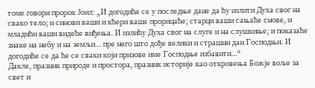томе говори пророк Јоил: „И догодиће се у последње дане да ћу излити Духа свог на свако тело; и синови ваши и кћери ваше прорицаће; старци ваши сањаће снове, и младићи ваши видеће виђења. И излићу Духа свог на слуге и на слушкиње; и показаће знаке на небу и на земљи... пре него што дође велики и страшни дан Господњи. И догодиће се да ће се сваки који призове име Господње избавити...“
Дакле, празник природе и простора, празник историје као откровења Божје воље за свет и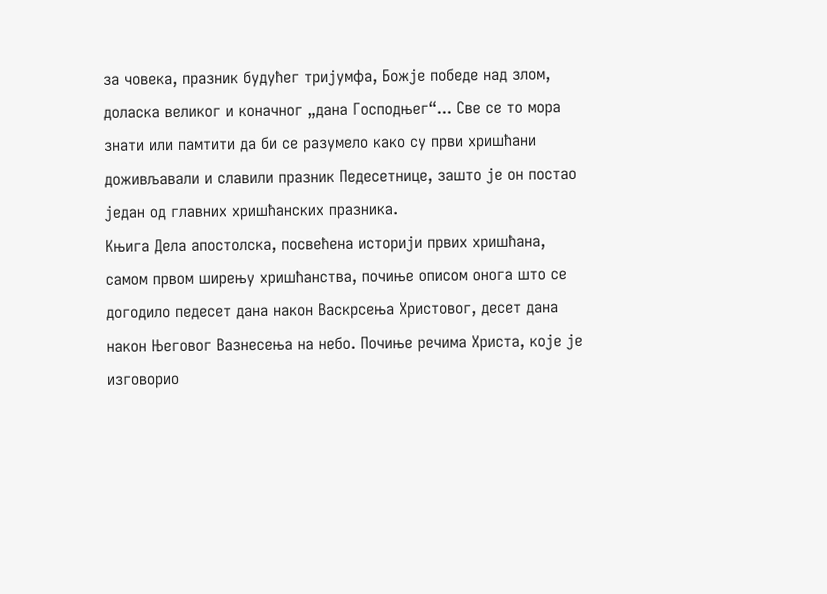за човека, празник будућег тријумфа, Божје победе над злом, доласка великог и коначног „дана Господњег“... Све се то мора знати или памтити да би се разумело како су први хришћани доживљавали и славили празник Педесетнице, зашто је он постао један од главних хришћанских празника.
Књига Дела апостолска, посвећена историји првих хришћана, самом првом ширењу хришћанства, почиње описом онога што се догодило педесет дана након Васкрсења Христовог, десет дана након Његовог Вазнесења на небо. Почиње речима Христа, које је изговорио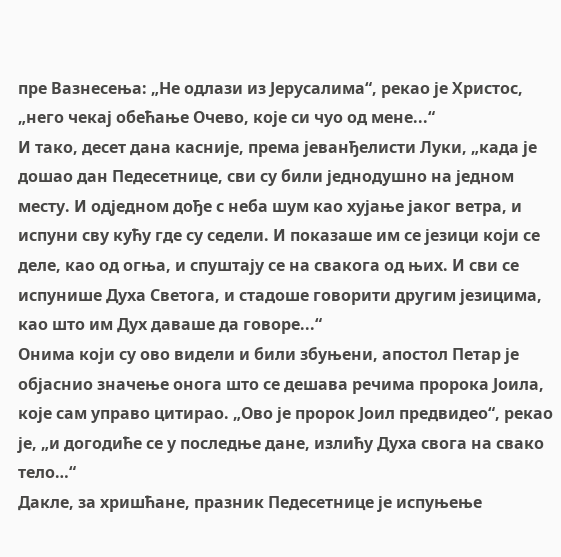пре Вазнесења: „Не одлази из Јерусалима“, рекао је Христос, „него чекај обећање Очево, које си чуо од мене...“
И тако, десет дана касније, према јеванђелисти Луки, „када је дошао дан Педесетнице, сви су били једнодушно на једном месту. И одједном дође с неба шум као хујање јаког ветра, и испуни сву кућу где су седели. И показаше им се језици који се деле, као од огња, и спуштају се на свакога од њих. И сви се испунише Духа Светога, и стадоше говорити другим језицима, као што им Дух даваше да говоре...“
Онима који су ово видели и били збуњени, апостол Петар је објаснио значење онога што се дешава речима пророка Јоила, које сам управо цитирао. „Ово је пророк Јоил предвидео“, рекао је, „и догодиће се у последње дане, излићу Духа свога на свако тело…“
Дакле, за хришћане, празник Педесетнице је испуњење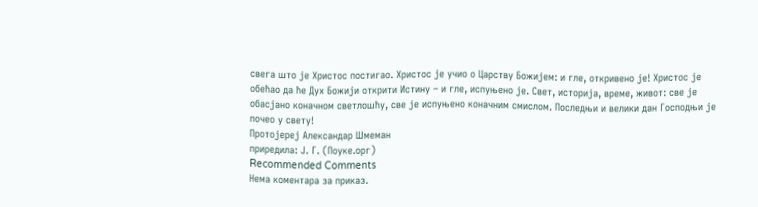свега што је Христос постигао. Христос је учио о Царству Божијем: и гле, откривено је! Христос је обећао да ће Дух Божији открити Истину – и гле, испуњено је. Свет, историја, време, живот: све је обасјано коначном светлошћу, све је испуњено коначним смислом. Последњи и велики дан Господњи је почео у свету!
Протојереј Александар Шмеман
приредила: Ј. Г. (Поуке.орг)
Recommended Comments
Нема коментара за приказ.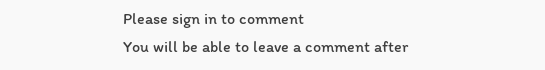Please sign in to comment
You will be able to leave a comment after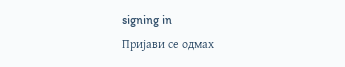signing in
Пријави се одмах